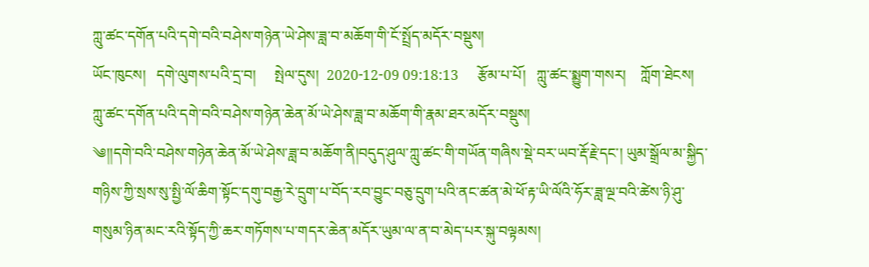ཀླུ་ཚང་དགོན་པའི་དགེ་བའི་བཤེས་གཉེན་ཡེ་ཤེས་ཟླ་བ་མཆོག་གི་ངོ་སྤྲོད་མདོར་བསྡུས།
ཡོང་ཁུངས།   དགེ་ལུགས་པའི་དྲ་བ།     སྤེལ་དུས།  2020-12-09 09:18:13     རྩོམ་པ་པོ།   ཀླུ་ཚང་སྨྱུག་གསར།    ཀློག་ཐེངས།
ཀླུ་ཚང་དགོན་པའི་དགེ་བའི་བཤེས་གཉེན་ཆེན་མོ་ཡེ་ཤེས་ཟླ་བ་མཆོག་གི་རྣམ་ཐར་མདོར་བསྡུས།
༄།།དགེ་བའི་བཤེས་གཉེན་ཆེན་མོ་ཡེ་ཤེས་ཟླ་བ་མཆོག་ནི།བདུད་ཤུལ་ཀླུ་ཚང་གི་གཡོན་གཞིས་སྡེ་བར་ཡབ་རྡོ་རྗེ་དང་། ཡུམ་སྒྲོལ་མ་སྐྱིད་གཉིས་ཀྱི་སྲས་སུ་སྤྱི་ལོ་ཆིག་སྟོང་དགུ་བརྒྱ་རེ་དྲུག་པ་བོད་རབ་བྱུང་བཅུ་དྲུག་པའི་ནང་ཚན་མེ་ཕོ་རྟ་ཡི་ལོའི་ཧོར་ཟླ་ལྔ་བའི་ཚེས་ཉི་ཤུ་གསུམ་ཉིན་མང་རའི་སྟོད་ཀྱི་ཆར་གཏོགས་པ་གདར་ཆེན་མདོར་ཡུམ་ལ་ན་བ་མེད་པར་སྐུ་བལྟམས།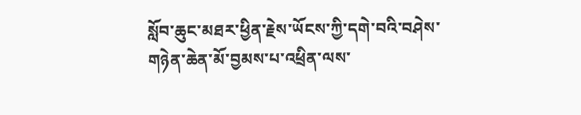སློབ་ཆུང་མཐར་ཕྱིན་རྗེས་ཡོངས་ཀྱི་དགེ་བའི་བཤེས་གཉེན་ཆེན་མོ་བྱམས་པ་འཕྲིན་ལས་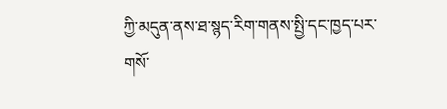ཀྱི་མདུན་ནས་ཐ་སྙད་རིག་གནས་སྤྱི་དང་ཁྱད་པར་གསོ་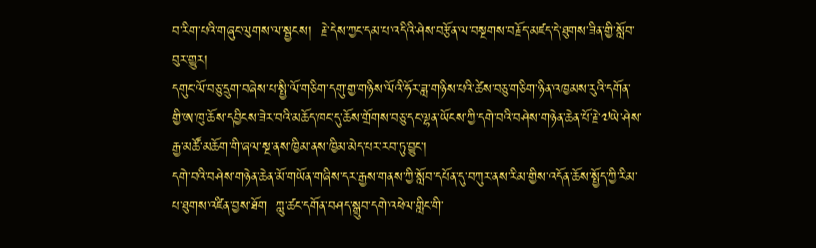བ་རིག་པའི་གཞུང་ལུགས་ལ་སྦྱངས།  རྗེ་དེས་ཀྱང་དམ་པ་འདིའི་ཤེས་བརྩོན་ལ་བསྔགས་བརྗོད་མཛད་དེ་ཐུགས་ཟིན་གྱི་སློབ་བུར་གྱུར།
དགུང་ལོ་བཅུ་དྲུག་བཞེས་པ་སྤྱི་ལོ་གཅིག་དགུ་གྱ་གཉིས་ལོའི་ཧོར་ཟླ་གཉིས་པའི་ཚེས་བཅུ་གཅིག་ཉིན་འཁྱམས་རུའི་དགོན་གྱི་ཨ་ཁུ་ཆོས་དབྱིངས་ཟེར་བའི་མཆོད་ཁང་དུ་ཆོས་གྲོགས་བཅུ་དང་ལྷན་ཡོངས་ཀྱི་དགེ་བའི་བཤེས་གཉེན་ཆེན་པོ་རྗེ་༧ཡེ་ཤེས་རྒྱ་མཚོ་མཆོག་གི་ཞལ་སྔ་ནས་ཁྱིམ་ནས་ཁྱིམ་མེད་པར་རབ་ཏུ་བྱུང་།
དགེ་བའི་བཤེས་གཉེན་ཆེན་མོ་གཡོན་གཞིས་དར་རྒྱས་གནས་ཀྱི་སློབ་དཔོན་དུ་བཀུར་ནས་རིམ་གྱིས་འདོན་ཆོས་སྤྱོད་ཀྱི་རིམ་པ་ཐུགས་འཛིན་བྱས་ཐོག  ཀླུ་ཚང་དགོན་བཤད་སྒྲུབ་དགེ་འཕེལ་གླིང་གི་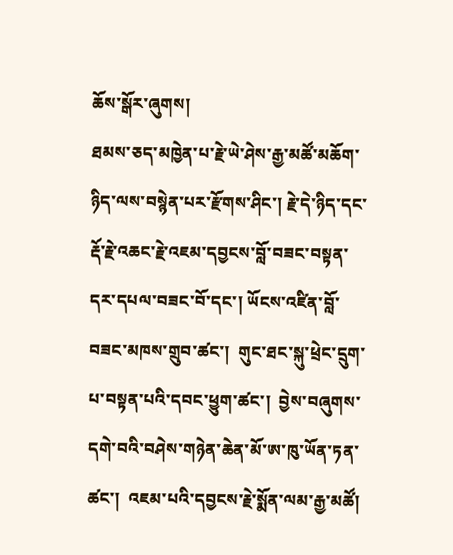ཆོས་སྒོར་ཞུགས།
ཐམས་ཅད་མཁྱེན་པ་རྗེ་ཡེ་ཤེས་རྒྱ་མཚོ་མཆོག་ཉིད་ལས་བསྙེན་པར་རྫོགས་ཤིང་། རྗེ་དེ་ཉིད་དང་རྡོ་རྗེ་འཆང་རྗེ་འཇམ་དབྱངས་བློ་བཟང་བསྟན་དར་དཔལ་བཟང་བོ་དང་། ཡོངས་འཛིན་བློ་བཟང་མཁས་གྲུབ་ཚང་།  གུང་ཐང་སྐུ་ཕྲེང་དྲུག་པ་བསྟན་པའི་དབང་ཕྱུག་ཚང་།  བྱེས་བཞུགས་དགེ་བའི་བཤེས་གཉེན་ཆེན་མོ་ཨ་ཁུ་ཡོན་ཏན་ཚང་།  འཇམ་པའི་དབྱངས་རྗེ་སྨོན་ལམ་རྒྱ་མཚོ།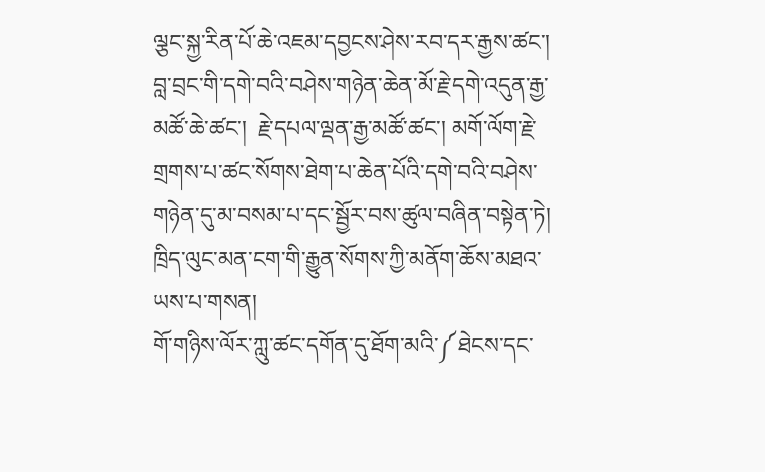ལྕང་སྐྱ་རིན་པོ་ཆེ་འཇམ་དབྱངས་ཤེས་རབ་དར་རྒྱས་ཚང་།  བླ་བྲང་གི་དགེ་བའི་བཤེས་གཉེན་ཆེན་མོ་རྗེ་དགེ་འདུན་རྒྱ་མཚོ་ཆེ་ཚང་།  རྗེ་དཔལ་ལྡན་རྒྱ་མཚོ་ཚང་། མགོ་ལོག་རྗེ་གྲགས་པ་ཚང་སོགས་ཐེག་པ་ཆེན་པོའི་དགེ་བའི་བཤེས་གཉེན་དུ་མ་བསམ་པ་དང་སྦྱོར་བས་ཚུལ་བཞིན་བསྟེན་ཏེ། ཁྲིད་ལུང་མན་ངག་གི་རྒྱུན་སོགས་ཀྱི་མནོག་ཆོས་མཐའ་ཡས་པ་གསན།
གོ་གཉིས་ལོར་ཀླུ་ཚང་དགོན་དུ་ཐོག་མའི་༼ཐེངས་དང་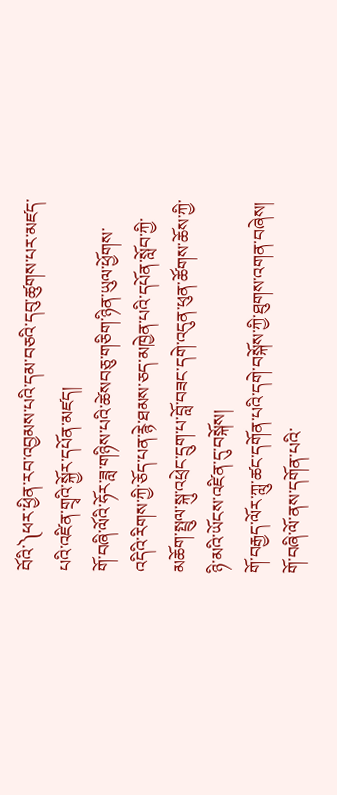བོའི་༽ཕར་ཕྱིན་རབ་འབྱམས་པའི་དམ་བཅའི་དབུ་ཚུགས་པར་མཛད་པའི་འཛིན་གྲྭའི་སྐྱོར་དཔོན་མཛད།
གོ་བཞི་ལོའི་ཧོར་ཟླ་གཉིས་པའི་ཚེསབཅུ་གཅིག་ཉིན་ཡུལ་ཕྱོགས་འདིའི་རིགས་ཀྱི་ཅོད་པན་རྙེ་ཐམས་ཅད་མཁྱེན་པའི་དཔོན་སློབ་ཀྱི་མཆོག་སྤྲུལ་སྐུ་འཕྲེང་དྲུག་པ་བློ་བཟང་དགེ་འདུན་ཕུན་ཚོགས་ཆོས་ཀྱི་ཉི་མའི་ཡོངས་འཛིན་དུ་བསྐོས།
གོ་བརྒྱད་ལོར་ཀླུ་ཚང་དགོན་པའི་དགེ་བསྐོས་ཀྱི་ཐུགས་འགན་བཞེས།    གོ་བཞི་ལོ་ནས་དགོན་པའི་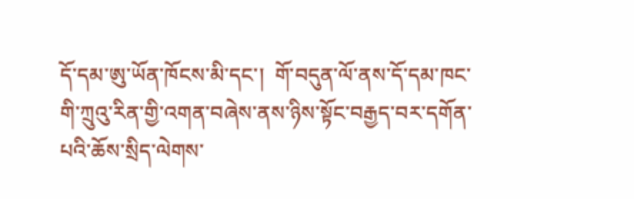དོ་དམ་ཨུ་ཡོན་ཁོངས་མི་དང་།  གོ་བདུན་ལོ་ནས་དོ་དམ་ཁང་གི་ཀྲུའུ་རིན་གྱི་འགན་བཞེས་ནས་ཉིས་སྟོང་བརྒྱད་བར་དགོན་པའི་ཆོས་སྲིད་ལེགས་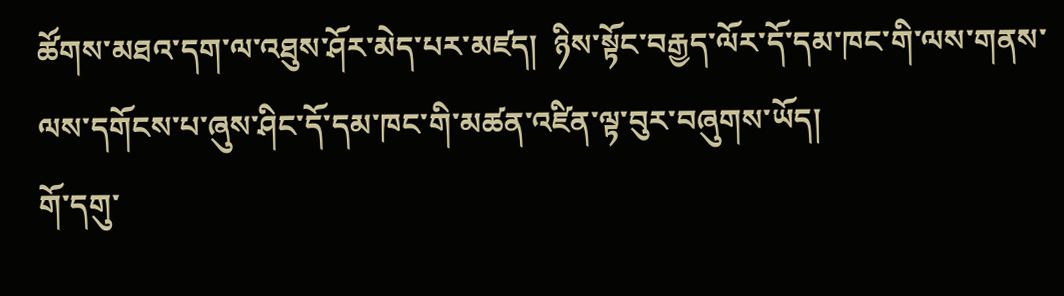ཚོགས་མཐའ་དག་ལ་འཐུས་ཤོར་མེད་པར་མཛད།  ཉིས་སྟོང་བརྒྱད་ལོར་དོ་དམ་ཁང་གི་ལས་གནས་ལས་དགོངས་པ་ཞུས་ཤིང་དོ་དམ་ཁང་གི་མཚན་འཛིན་ལྟ་བུར་བཞུགས་ཡོད།
གོ་དགུ་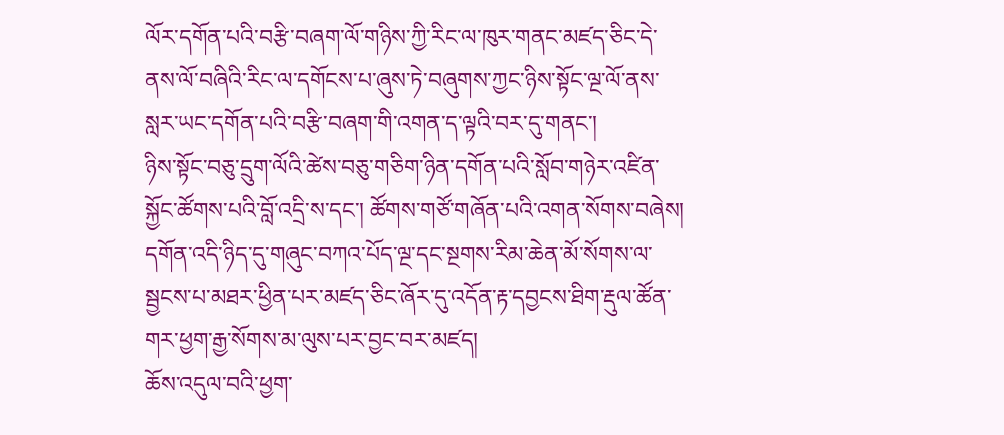ལོར་དགོན་པའི་བརྩི་བཞག་ལོ་གཉིས་ཀྱི་རིང་ལ་ཁུར་གནང་མཛད་ཅིང་དེ་ནས་ལོ་བཞིའི་རིང་ལ་དགོངས་པ་ཞུས་ཏེ་བཞུགས་ཀྱང་ཉིས་སྟོང་ལྔ་ལོ་ནས་སླར་ཡང་དགོན་པའི་བརྩི་བཞག་གི་འགན་ད་ལྟའི་བར་དུ་གནང་།
ཉིས་སྟོང་བཅུ་དྲུག་ལོའི་ཚེས་བཅུ་གཅིག་ཉིན་དགོན་པའི་སློབ་གཉེར་འཛིན་སྐྱོང་ཚོགས་པའི་བློ་འདྲི་ས་དང་། ཚོགས་གཙོ་གཞོན་པའི་འགན་སོགས་བཞེས།
དགོན་འདི་ཉིད་དུ་གཞུང་བཀའ་པོད་ལྔ་དང་སྔགས་རིམ་ཆེན་མོ་སོགས་ལ་སྦྱངས་པ་མཐར་ཕྱིན་པར་མཛད་ཅིང་ཞོར་དུ་འདོན་རྟ་དབྱངས་ཐིག་རྡུལ་ཚོན་གར་ཕྱག་རྒྱ་སོགས་མ་ལུས་པར་བྱང་བར་མཛད།
ཆོས་འདུལ་བའི་ཕྱག་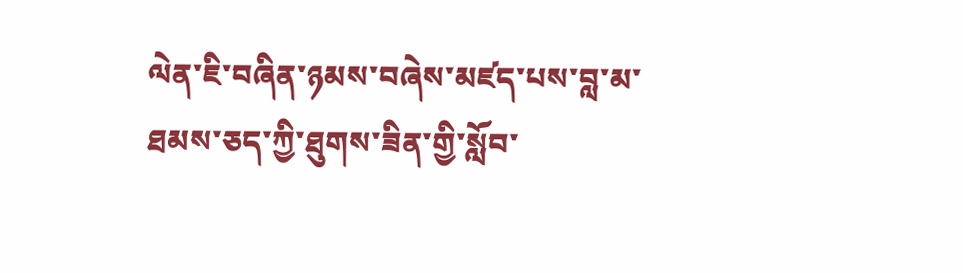ལེན་ཇི་བཞིན་ཉམས་བཞེས་མཛད་པས་བླ་མ་ཐམས་ཅད་ཀྱི་ཐུགས་ཟིན་གྱི་སློབ་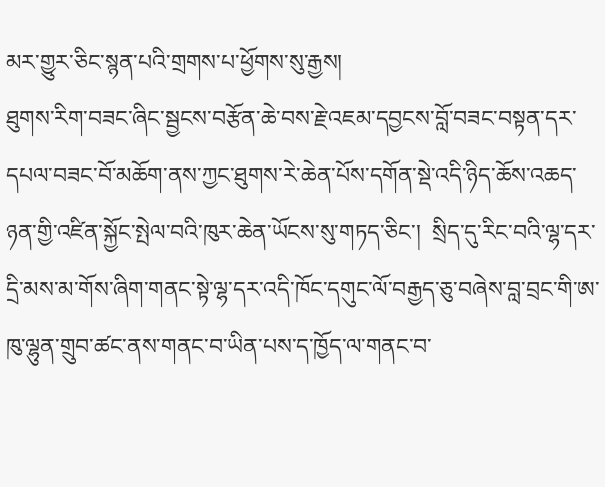མར་གྱུར་ཅིང་སྙན་པའི་གྲགས་པ་ཕྱོགས་སུ་རྒྱས།
ཐུགས་རིག་བཟང་ཞིང་སྦྱངས་བརྩོན་ཆེ་བས་རྗེ་འཇམ་དབྱངས་བློ་བཟང་བསྟན་དར་དཔལ་བཟང་བོ་མཆོག་ནས་ཀྱང་ཐུགས་རེ་ཆེན་པོས་དགོན་སྡེ་འདི་ཉིད་ཆོས་འཆད་ཉན་གྱི་འཛིན་སྐྱོང་སྤེལ་བའི་ཁུར་ཆེན་ཡོངས་སུ་གཏད་ཅིང་།  སྲིད་དུ་རིང་བའི་ལྷ་དར་དྲི་མས་མ་གོས་ཞིག་གནང་སྟེ་ལྷ་དར་འདི་ཁོང་དགུང་ལོ་བརྒྱད་ཅུ་བཞེས་བླ་བྲང་གི་ཨ་ཁུ་ལྷུན་གྲུབ་ཚང་ནས་གནང་བ་ཡིན་པས་ད་ཁྱོད་ལ་གནང་བ་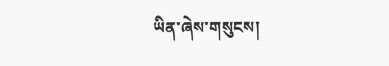ཡིན་ཞེས་གསུངས།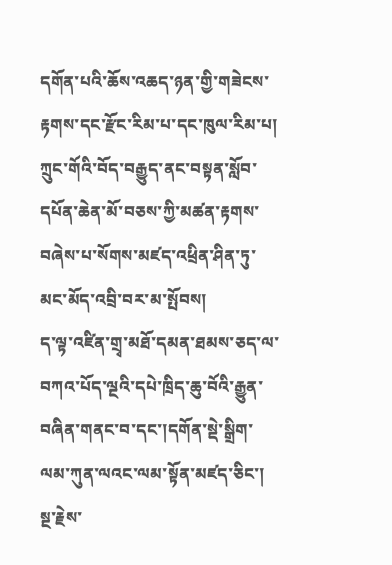དགོན་པའི་ཆོས་འཆད་ཉན་གྱི་གཟེངས་རྟགས་དང་རྫོང་རིམ་པ་དང་ཁུལ་རིམ་པ། ཀྲུང་གོའི་བོད་བརྒྱུད་ནང་བསྟན་སློབ་དཔོན་ཆེན་མོ་བཅས་ཀྱི་མཚན་རྟགས་བཞེས་པ་སོགས་མཛད་འཕྲིན་ཤིན་ཏུ་མང་མོད་འབྲི་བར་མ་སྤོབས།
ད་ལྟ་འཛིན་གྲྭ་མཐོ་དམན་ཐམས་ཅད་ལ་བཀའ་པོད་ལྔའི་དཔེ་ཁྲིད་ཆུ་བོའི་རྒྱུན་བཞིན་གནང་བ་དང་།དགོན་སྡེ་སྒྲིག་ལམ་ཀུན་ལའང་ལམ་སྟོན་མཛད་ཅིང་། སྔ་རྗེས་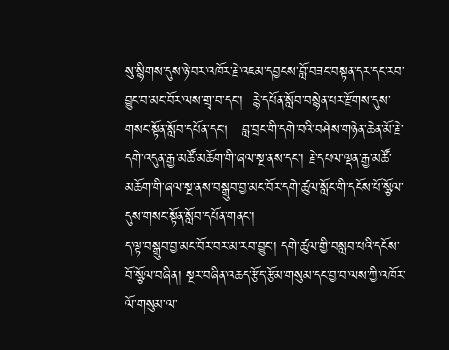སུ་སྙིགས་དུས་ཉེ་བར་འཁོར་རྗེ་འཇམ་དབྱངས་བློ་བཟང་བསྟན་དར་དང་རབ་བྱུང་བ་མང་བོར་ལས་གྲྭ་བ་དང་།  རྙེ་དཔོན་སློབ་བསྙེན་པར་རྫོགས་དུས་གསང་སྟོན་སློབ་དཔོན་དང།   བླ་བྲང་གི་དགེ་བའི་བཤེས་གཉེན་ཆེན་མོ་རྗེ་དགེ་འདུན་རྒྱ་མཚོ་མཆོག་གི་ཞལ་སྔ་ནས་དང་། རྗེ་དཔལ་ལྡན་རྒྱ་མཚོ་མཆོག་གི་ཞལ་སྔ་ནས་བསྒྲུབ་བྱ་མང་བོར་དགེ་ཚུལ་སློང་གི་དངོས་པོ་སྩོལ་དུས་གསང་སྟོན་སློབ་དཔོན་གནང་།
ད་ལྟ་བསྒྲུབ་བྱ་མང་བོར་བར་མ་རབ་བྱུང་། དགེ་ཚུལ་གྱི་བསླབ་པའི་དངོས་བོ་སྩོལ་བཞིན། སྔར་བཞིན་འཆད་རྩོད་རྩོམ་གསུམ་དང་བྱ་བ་ལས་ཀྱི་འཁོར་ལོ་གསུམ་ལ་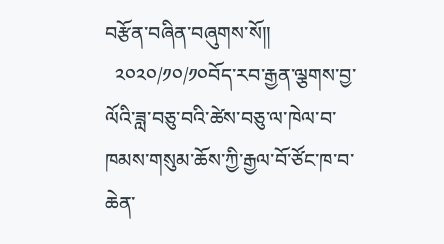བརྩོན་བཞིན་བཞུགས་སོ།།
  ༢༠༢༠/༡༠/༡༠བོད་རབ་རྒྱན་ལྕགས་བྱ་ལོའི་ཟླ་བཅུ་བའི་ཚེས་བཅུ་ལ་ཁེལ་བ་ཁམས་གསུམ་ཆོས་ཀྱི་རྒྱལ་བོ་ཙོང་ཁ་བ་ཆེན་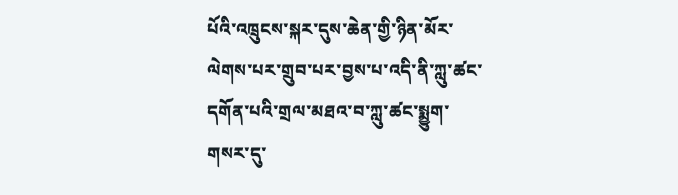པོའི་འཁྲུངས་སྐར་དུས་ཆེན་གྱི་ཉིན་མོར་ལེགས་པར་གྲུབ་པར་བྱས་པ་འདི་ནི་ཀླུ་ཚང་དགོན་པའི་གྲལ་མཐའ་བ་ཀླུ་ཚང་སྨྱུག་གསར་དུ་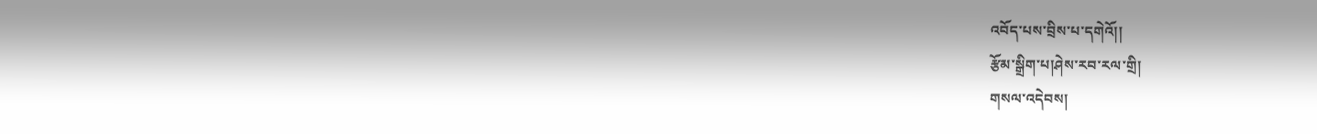འབོད་པས་བྲིས་པ་དགེའོ།།
རྩོམ་སྒྲིག་པ།ཤེས་རབ་རལ་གྲི།
གསལ་འདེབས།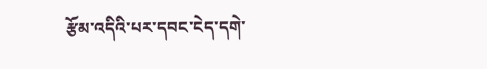རྩོམ་འདིའི་པར་དབང་ངེད་དགེ་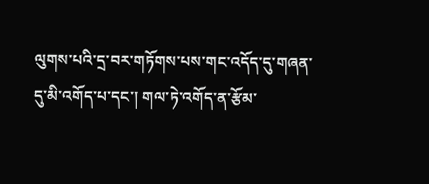ལུགས་པའི་དྲ་བར་གཏོགས་པས་གང་འདོད་དུ་གཞན་དུ་མི་འགོད་པ་དང་། གལ་ཏེ་འགོད་ན་རྩོམ་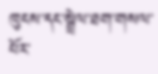ཁུངས་དང་སྦྲེལ་ཐག་གསལ་པོར་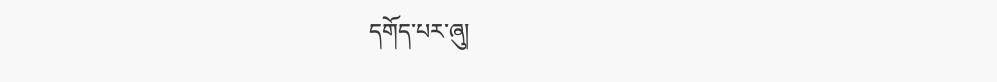དགོད་པར་ཞུ།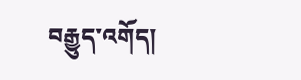བརྒྱུད་འགོད།